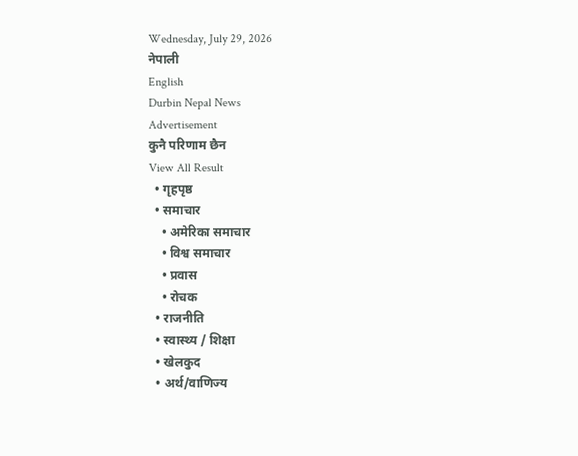Wednesday, July 29, 2026
नेपाली
English
Durbin Nepal News
Advertisement
कुनै परिणाम छैन
View All Result
  • गृहपृष्ठ
  • समाचार
    • अमेरिका समाचार
    • विश्व समाचार
    • प्रवास
    • रोचक
  • राजनीति
  • स्वास्थ्य / शिक्षा
  • खेलकुद
  • अर्थ/वाणिज्य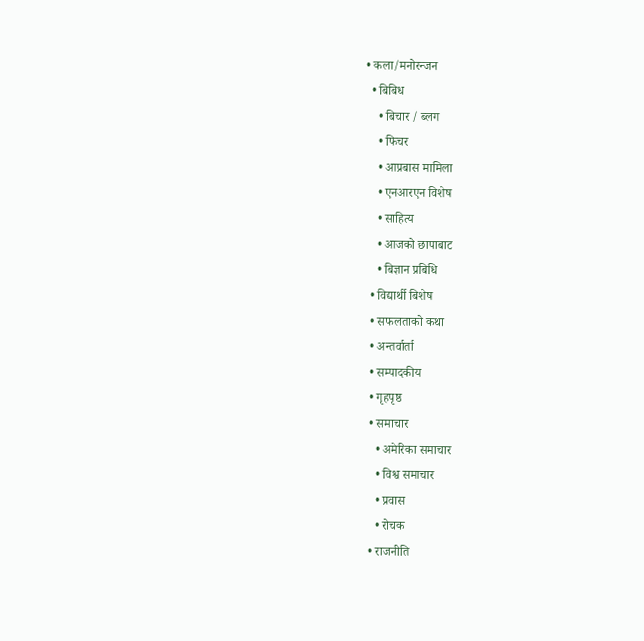• कला/मनोरन्जन
  • बिबिध
    • बिचार / ब्लग
    • फिचर
    • आप्रबास मामिला
    • एनआरएन विशेष
    • साहित्य
    • आजको छापाबाट
    • बिज्ञान प्रबिधि
  • विद्यार्थी बिशेष
  • सफलताको कथा
  • अन्तर्वार्ता
  • सम्पादकीय
  • गृहपृष्ठ
  • समाचार
    • अमेरिका समाचार
    • विश्व समाचार
    • प्रवास
    • रोचक
  • राजनीति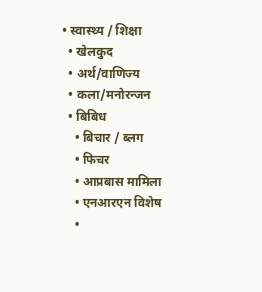• स्वास्थ्य / शिक्षा
  • खेलकुद
  • अर्थ/वाणिज्य
  • कला/मनोरन्जन
  • बिबिध
    • बिचार / ब्लग
    • फिचर
    • आप्रबास मामिला
    • एनआरएन विशेष
    •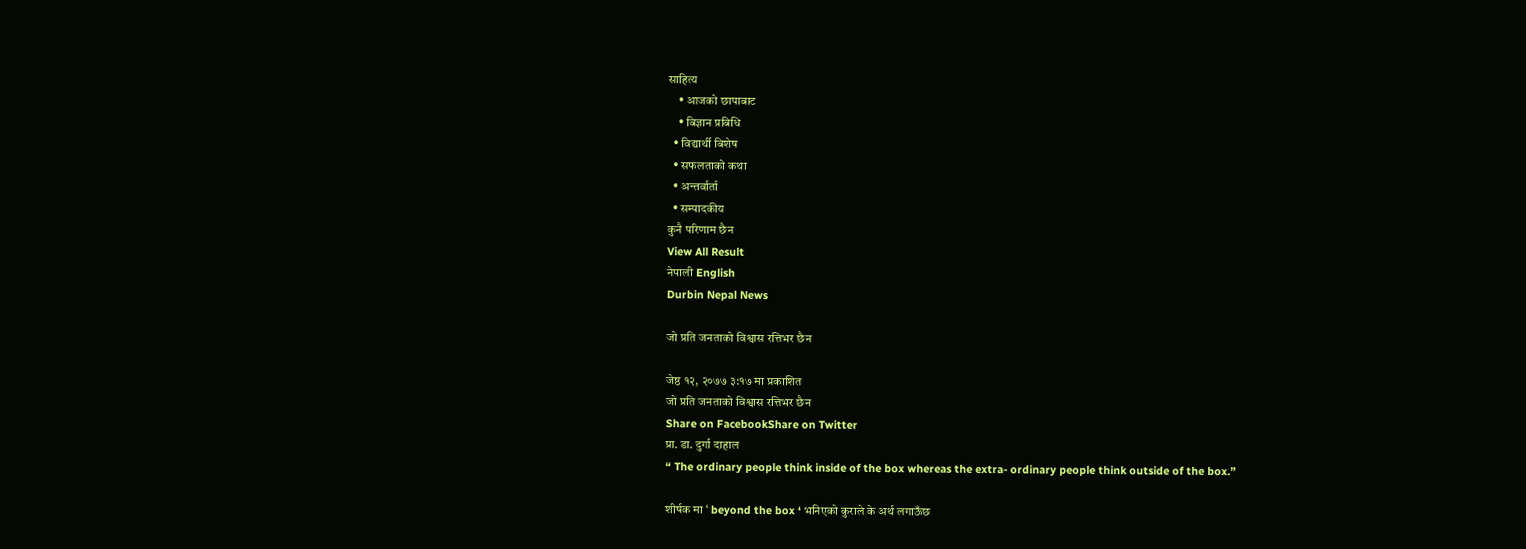साहित्य
    • आजको छापाबाट
    • बिज्ञान प्रबिधि
  • विद्यार्थी बिशेष
  • सफलताको कथा
  • अन्तर्वार्ता
  • सम्पादकीय
कुनै परिणाम छैन
View All Result
नेपाली English
Durbin Nepal News

जो प्रति जनताको विश्वास रत्तिभर छैन

जेष्ठ १२, २०७७ ३:१७ मा प्रकाशित
जो प्रति जनताको विश्वास रत्तिभर छैन
Share on FacebookShare on Twitter
प्रा. डा. दुर्गा दाहाल
“ The ordinary people think inside of the box whereas the extra- ordinary people think outside of the box.”

शीर्षक मा ‘ beyond the box ‘ भनिएको कुराले के अर्थ लगाऊँछ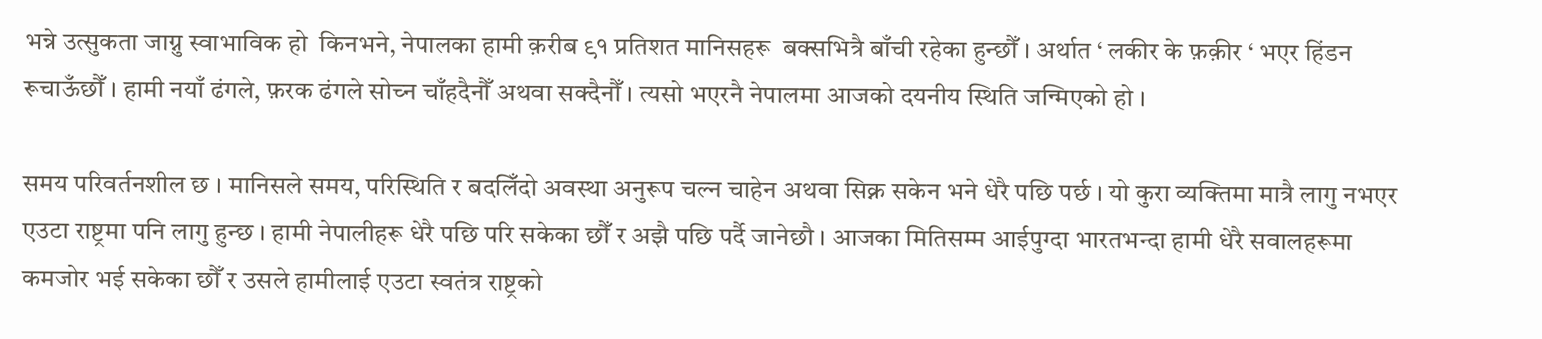भन्ने उत्सुकता जाग्नु स्वाभाविक हो  किनभने, नेपालका हामी क़रीब ९१ प्रतिशत मानिसहरू  बक्सभित्रै बाँची रहेका हुन्छौँ । अर्थात ‘ लकीर के फ़क़ीर ‘ भएर हिंडन रूचाऊँछौँ । हामी नयाँ ढंगले, फ़रक ढंगले सोच्न चाँहदैनौँ अथवा सक्दैनौँ । त्यसो भएरनै नेपालमा आजको दयनीय स्थिति जन्मिएको हो ।

समय परिवर्तनशील छ । मानिसले समय, परिस्थिति र बदलिँदो अवस्था अनुरूप चल्न चाहेन अथवा सिक्न सकेन भने धेरै पछि पर्छ । यो कुरा व्यक्तिमा मात्रै लागु नभएर एउटा राष्ट्रमा पनि लागु हुन्छ । हामी नेपालीहरू धेरै पछि परि सकेका छौँ र अझै पछि पर्दै जानेछौ । आजका मितिसम्म आईपुग्दा भारतभन्दा हामी धेरै सवालहरूमा कमजोर भई सकेका छौँ र उसले हामीलाई एउटा स्वतंत्र राष्ट्रको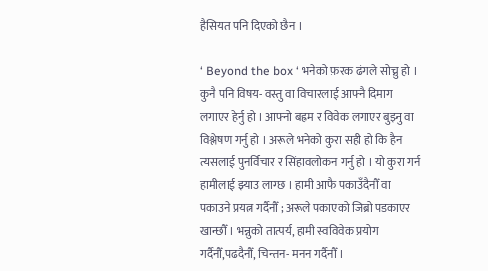हैसियत पनि दिएको छैन ।

‘ Beyond the box ‘ भनेको फ़रक ढंगले सोच्नु हो । कुनै पनि विषय- वस्तु वा विचारलाई आफ्नै दिमाग लगाएर हेर्नु हो । आफ्नो बह्रम र विवेक लगाएर बुझ्नु वा विश्लेषण गर्नु हो । अरूले भनेको कुरा सही हो कि हैन त्यसलाई पुनर्विचार र सिंहावलोकन गर्नु हो । यो कुरा गर्न हामीलाई झ्याउ लाग्छ । हामी आफै पकाउँदैनौँ वा पकाउने प्रयत्न गर्दैनौँ ; अरूले पकाएको जिब्रो पडकाएर खान्छौँ । भन्नुको तात्पर्य, हामी स्वविवेक प्रयोग गर्दैनौँ,पढदैनौँ, चिन्तन- मनन गर्दैनौँ ।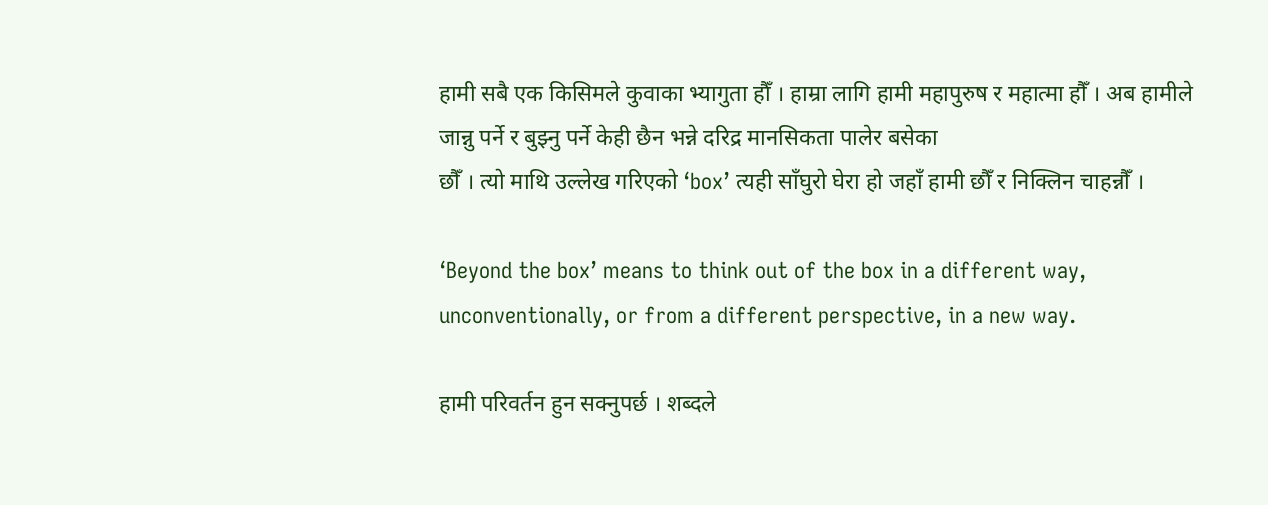हामी सबै एक किसिमले कुवाका भ्यागुता हौँ । हाम्रा लागि हामी महापुरुष र महात्मा हौँ । अब हामीले जान्नु पर्ने र बुझ्नु पर्ने केही छैन भन्ने दरिद्र मानसिकता पालेर बसेका
छौँ । त्यो माथि उल्लेख गरिएको ‘box’ त्यही साँघुरो घेरा हो जहाँ हामी छौँ र निक्लिन चाहन्नौँ ।

‘Beyond the box’ means to think out of the box in a different way, unconventionally, or from a different perspective, in a new way.

हामी परिवर्तन हुन सक्नुपर्छ । शब्दले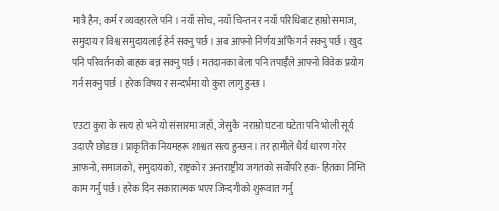मात्रै हैन; कर्म र व्यवहारले पनि । नयाँ सोच, नयाँ चिन्तन र नयाँ परिधिबाट हाम्रो समाज, समुदाय र विश्व समुदायलाई हेर्न सक्नु पर्छ । अब आफ्नो निर्णय आँफै गर्न सक्नु पर्छ । खुद पनि परिवर्तनको बाहक बन्न सक्नु पर्छ । मतदानका बेला पनि तपाईँले आफ्नो विवेक प्रयोग गर्न सक्नु पर्छ । हरेक विषय र सन्दर्भमा यो कुरा लागु हुन्छ ।

एउटा कुरा के सत्य हो भने यो संसारमा जहाँ, जेसुकै  नराम्रो घटना घटेता पनि भोली सूर्य उदाएरै छोडछ । प्राकृतिक नियमहरू शाश्वत सत्य हुन्छन । तर हामीले धैर्य धारण गरेर आफनो, समाजको, समुदायको, राष्ट्रको र अन्तराष्ट्रीय जगतको सर्वोपरि हक- हितका निम्ति काम गर्नु पर्छ । हरेक दिन सकारात्मक भएर जिन्दगीको शुरूवात गर्नु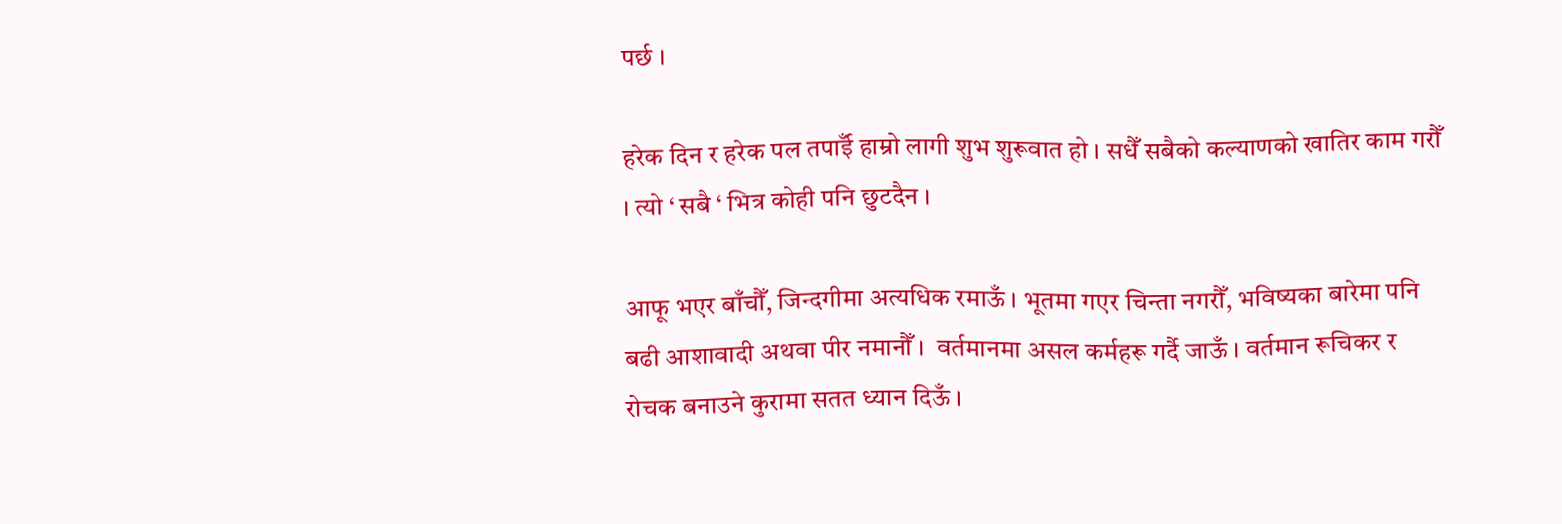पर्छ ।

हरेक दिन र हरेक पल तपाईँ हाम्रो लागी शुभ शुरूवात हो । सधैँ सबैको कल्याणको खातिर काम गरौँ । त्यो ‘ सबै ‘ भित्र कोही पनि छुटदैन ।

आफू भएर बाँचौँ, जिन्दगीमा अत्यधिक रमाऊँ । भूतमा गएर चिन्ता नगरौँ, भविष्यका बारेमा पनि बढी आशावादी अथवा पीर नमानौँ ।  वर्तमानमा असल कर्महरू गर्दै जाऊँ । वर्तमान रूचिकर र रोचक बनाउने कुरामा सतत ध्यान दिऊँ ।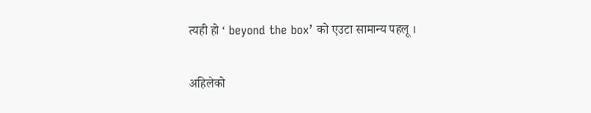त्यही हो ‘ beyond the box’ को एउटा सामान्य पहलू ।

अहिलेको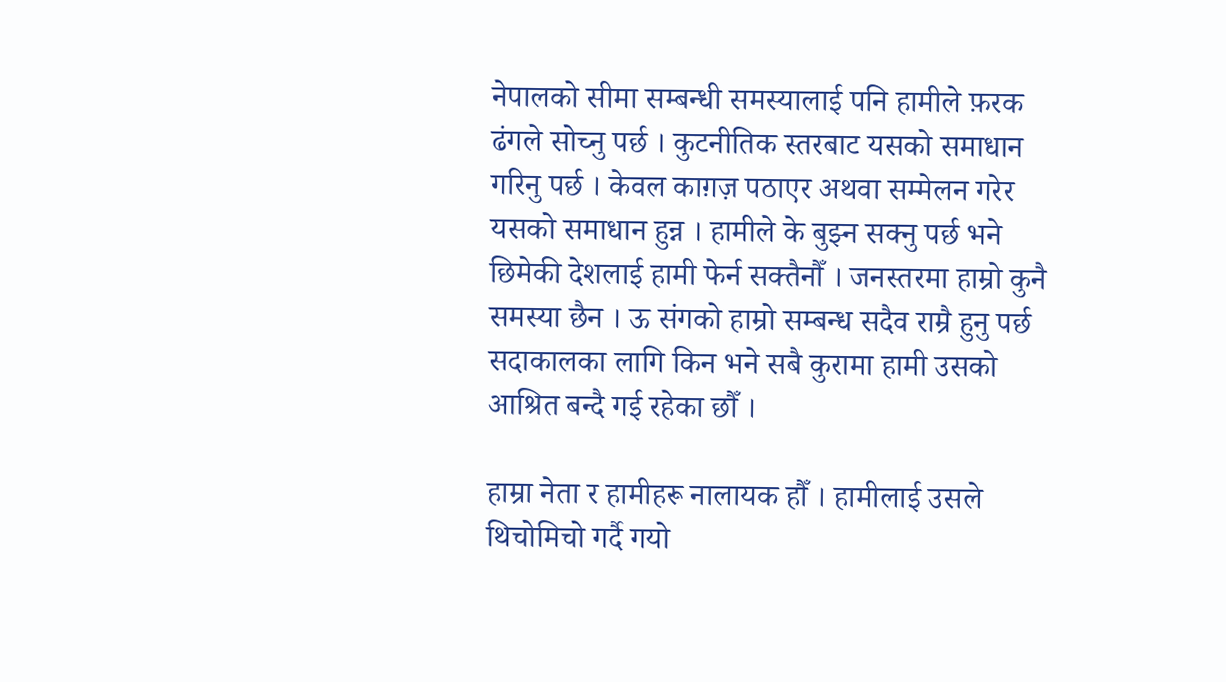नेपालको सीमा सम्बन्धी समस्यालाई पनि हामीले फ़रक ढंगले सोच्नु पर्छ । कुटनीतिक स्तरबाट यसको समाधान गरिनु पर्छ । केवल काग़ज़ पठाएर अथवा सम्मेलन गरेर यसको समाधान हुन्न । हामीले के बुझ्न सक्नु पर्छ भने छिमेकी देशलाई हामी फेर्न सक्तैनौँ । जनस्तरमा हाम्रो कुनै समस्या छैन । ऊ संगको हाम्रो सम्बन्ध सदैव राम्रै हुनु पर्छ सदाकालका लागि किन भने सबै कुरामा हामी उसको आश्रित बन्दै गई रहेका छौँ ।

हाम्रा नेता र हामीहरू नालायक हौँ । हामीलाई उसले थिचोमिचो गर्दै गयो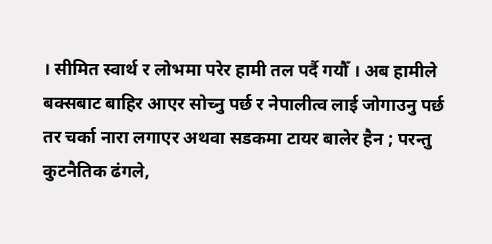। सीमित स्वार्थ र लोभमा परेर हामी तल पर्दै गयौँ । अब हामीले बक्सबाट बाहिर आएर सोच्नु पर्छ र नेपालीत्व लाई जोगाउनु पर्छ तर चर्का नारा लगाएर अथवा सडकमा टायर बालेर हैन ; परन्तु कुटनैतिक ढंगले,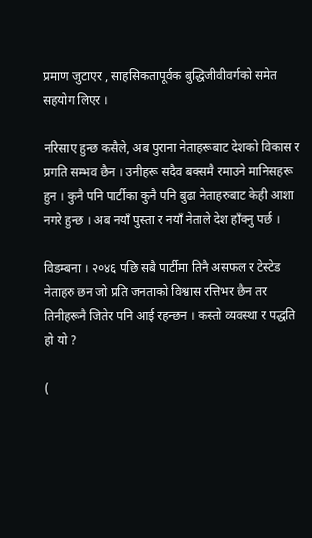प्रमाण जुटाएर , साहसिकतापूर्वक बुद्धिजीवीवर्गको समेत सहयोग लिएर ।

नरिसाए हुन्छ कसैले, अब पुराना नेताहरूबाट देशको विकास र प्रगति सम्भव छैन । उनीहरू सदैव बक्समै रमाउने मानिसहरू हुन । कुनै पनि पार्टीका कुनै पनि बुढा नेताहरुबाट केही आशा नगरे हुन्छ । अब नयाँ पुस्ता र नयाँ नेताले देश हाँक्नु पर्छ ।

विडम्बना । २०४६ पछि सबै पार्टीमा तिनै असफल र टेस्टेड नेताहरु छन जो प्रति जनताको विश्वास रत्तिभर छैन तर तिनीहरूनै जितेर पनि आई रहन्छन । कस्तो व्यवस्था र पद्धति हो यो ?

(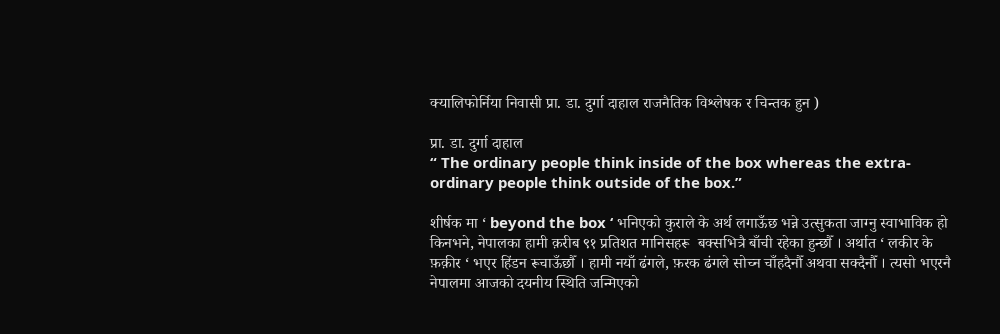क्यालिफोर्निया निवासी प्रा. डा. दुर्गा दाहाल राजनैतिक विश्लेषक र चिन्तक हुन )

प्रा. डा. दुर्गा दाहाल
“ The ordinary people think inside of the box whereas the extra- ordinary people think outside of the box.”

शीर्षक मा ‘ beyond the box ‘ भनिएको कुराले के अर्थ लगाऊँछ भन्ने उत्सुकता जाग्नु स्वाभाविक हो  किनभने, नेपालका हामी क़रीब ९१ प्रतिशत मानिसहरू  बक्सभित्रै बाँची रहेका हुन्छौँ । अर्थात ‘ लकीर के फ़क़ीर ‘ भएर हिंडन रूचाऊँछौँ । हामी नयाँ ढंगले, फ़रक ढंगले सोच्न चाँहदैनौँ अथवा सक्दैनौँ । त्यसो भएरनै नेपालमा आजको दयनीय स्थिति जन्मिएको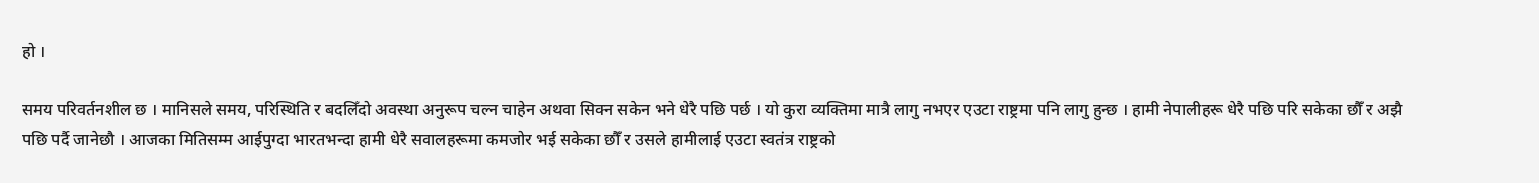हो ।

समय परिवर्तनशील छ । मानिसले समय, परिस्थिति र बदलिँदो अवस्था अनुरूप चल्न चाहेन अथवा सिक्न सकेन भने धेरै पछि पर्छ । यो कुरा व्यक्तिमा मात्रै लागु नभएर एउटा राष्ट्रमा पनि लागु हुन्छ । हामी नेपालीहरू धेरै पछि परि सकेका छौँ र अझै पछि पर्दै जानेछौ । आजका मितिसम्म आईपुग्दा भारतभन्दा हामी धेरै सवालहरूमा कमजोर भई सकेका छौँ र उसले हामीलाई एउटा स्वतंत्र राष्ट्रको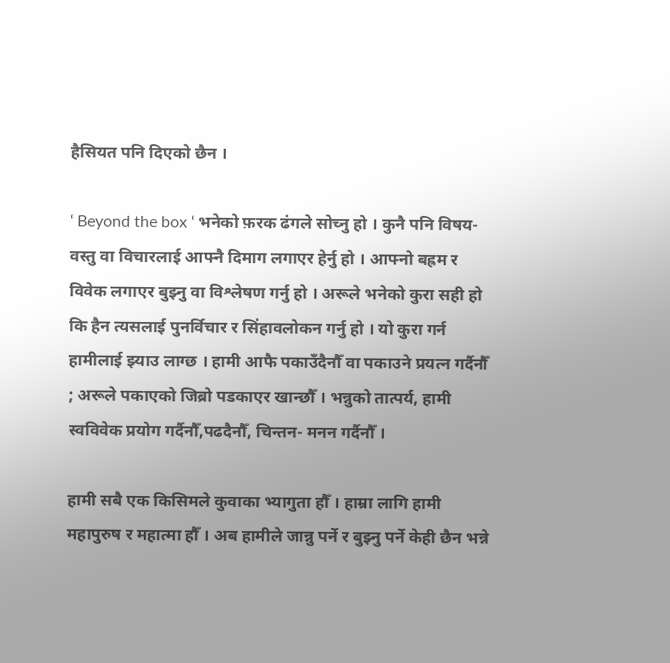हैसियत पनि दिएको छैन ।

‘ Beyond the box ‘ भनेको फ़रक ढंगले सोच्नु हो । कुनै पनि विषय- वस्तु वा विचारलाई आफ्नै दिमाग लगाएर हेर्नु हो । आफ्नो बह्रम र विवेक लगाएर बुझ्नु वा विश्लेषण गर्नु हो । अरूले भनेको कुरा सही हो कि हैन त्यसलाई पुनर्विचार र सिंहावलोकन गर्नु हो । यो कुरा गर्न हामीलाई झ्याउ लाग्छ । हामी आफै पकाउँदैनौँ वा पकाउने प्रयत्न गर्दैनौँ ; अरूले पकाएको जिब्रो पडकाएर खान्छौँ । भन्नुको तात्पर्य, हामी स्वविवेक प्रयोग गर्दैनौँ,पढदैनौँ, चिन्तन- मनन गर्दैनौँ ।

हामी सबै एक किसिमले कुवाका भ्यागुता हौँ । हाम्रा लागि हामी महापुरुष र महात्मा हौँ । अब हामीले जान्नु पर्ने र बुझ्नु पर्ने केही छैन भन्ने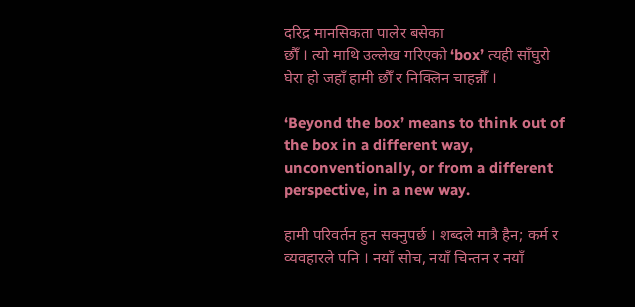दरिद्र मानसिकता पालेर बसेका
छौँ । त्यो माथि उल्लेख गरिएको ‘box’ त्यही साँघुरो घेरा हो जहाँ हामी छौँ र निक्लिन चाहन्नौँ ।

‘Beyond the box’ means to think out of the box in a different way, unconventionally, or from a different perspective, in a new way.

हामी परिवर्तन हुन सक्नुपर्छ । शब्दले मात्रै हैन; कर्म र व्यवहारले पनि । नयाँ सोच, नयाँ चिन्तन र नयाँ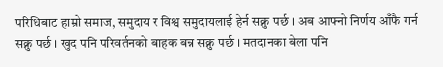परिधिबाट हाम्रो समाज, समुदाय र विश्व समुदायलाई हेर्न सक्नु पर्छ । अब आफ्नो निर्णय आँफै गर्न सक्नु पर्छ । खुद पनि परिवर्तनको बाहक बन्न सक्नु पर्छ । मतदानका बेला पनि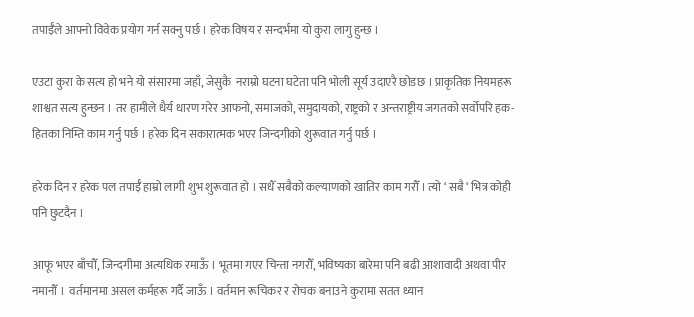तपाईँले आफ्नो विवेक प्रयोग गर्न सक्नु पर्छ । हरेक विषय र सन्दर्भमा यो कुरा लागु हुन्छ ।

एउटा कुरा के सत्य हो भने यो संसारमा जहाँ, जेसुकै  नराम्रो घटना घटेता पनि भोली सूर्य उदाएरै छोडछ । प्राकृतिक नियमहरू शाश्वत सत्य हुन्छन । तर हामीले धैर्य धारण गरेर आफनो, समाजको, समुदायको, राष्ट्रको र अन्तराष्ट्रीय जगतको सर्वोपरि हक- हितका निम्ति काम गर्नु पर्छ । हरेक दिन सकारात्मक भएर जिन्दगीको शुरूवात गर्नु पर्छ ।

हरेक दिन र हरेक पल तपाईँ हाम्रो लागी शुभ शुरूवात हो । सधैँ सबैको कल्याणको खातिर काम गरौँ । त्यो ‘ सबै ‘ भित्र कोही पनि छुटदैन ।

आफू भएर बाँचौँ, जिन्दगीमा अत्यधिक रमाऊँ । भूतमा गएर चिन्ता नगरौँ, भविष्यका बारेमा पनि बढी आशावादी अथवा पीर नमानौँ ।  वर्तमानमा असल कर्महरू गर्दै जाऊँ । वर्तमान रूचिकर र रोचक बनाउने कुरामा सतत ध्यान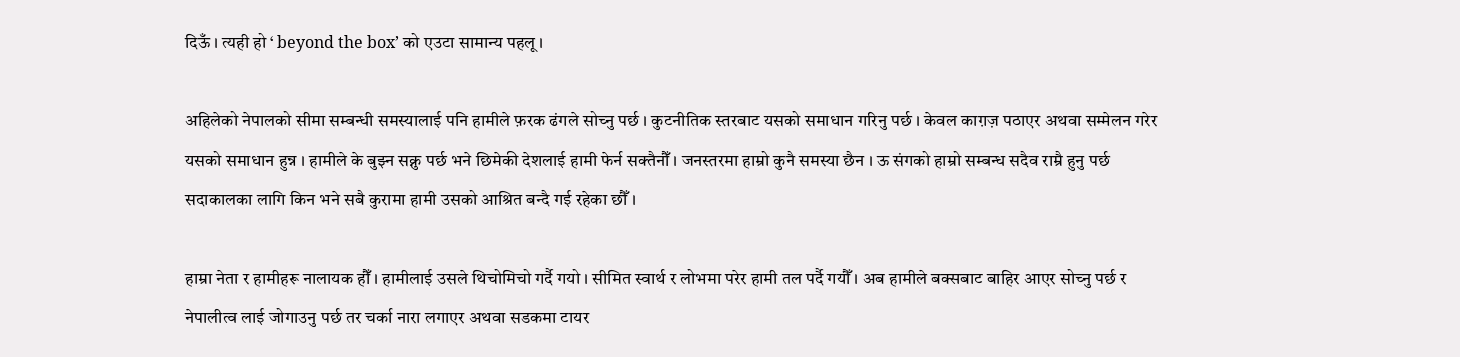दिऊँ । त्यही हो ‘ beyond the box’ को एउटा सामान्य पहलू ।

अहिलेको नेपालको सीमा सम्बन्धी समस्यालाई पनि हामीले फ़रक ढंगले सोच्नु पर्छ । कुटनीतिक स्तरबाट यसको समाधान गरिनु पर्छ । केवल काग़ज़ पठाएर अथवा सम्मेलन गरेर यसको समाधान हुन्न । हामीले के बुझ्न सक्नु पर्छ भने छिमेकी देशलाई हामी फेर्न सक्तैनौँ । जनस्तरमा हाम्रो कुनै समस्या छैन । ऊ संगको हाम्रो सम्बन्ध सदैव राम्रै हुनु पर्छ सदाकालका लागि किन भने सबै कुरामा हामी उसको आश्रित बन्दै गई रहेका छौँ ।

हाम्रा नेता र हामीहरू नालायक हौँ । हामीलाई उसले थिचोमिचो गर्दै गयो । सीमित स्वार्थ र लोभमा परेर हामी तल पर्दै गयौँ । अब हामीले बक्सबाट बाहिर आएर सोच्नु पर्छ र नेपालीत्व लाई जोगाउनु पर्छ तर चर्का नारा लगाएर अथवा सडकमा टायर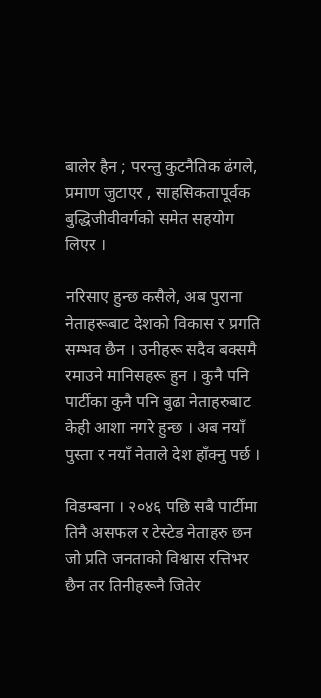बालेर हैन ; परन्तु कुटनैतिक ढंगले, प्रमाण जुटाएर , साहसिकतापूर्वक बुद्धिजीवीवर्गको समेत सहयोग लिएर ।

नरिसाए हुन्छ कसैले, अब पुराना नेताहरूबाट देशको विकास र प्रगति सम्भव छैन । उनीहरू सदैव बक्समै रमाउने मानिसहरू हुन । कुनै पनि पार्टीका कुनै पनि बुढा नेताहरुबाट केही आशा नगरे हुन्छ । अब नयाँ पुस्ता र नयाँ नेताले देश हाँक्नु पर्छ ।

विडम्बना । २०४६ पछि सबै पार्टीमा तिनै असफल र टेस्टेड नेताहरु छन जो प्रति जनताको विश्वास रत्तिभर छैन तर तिनीहरूनै जितेर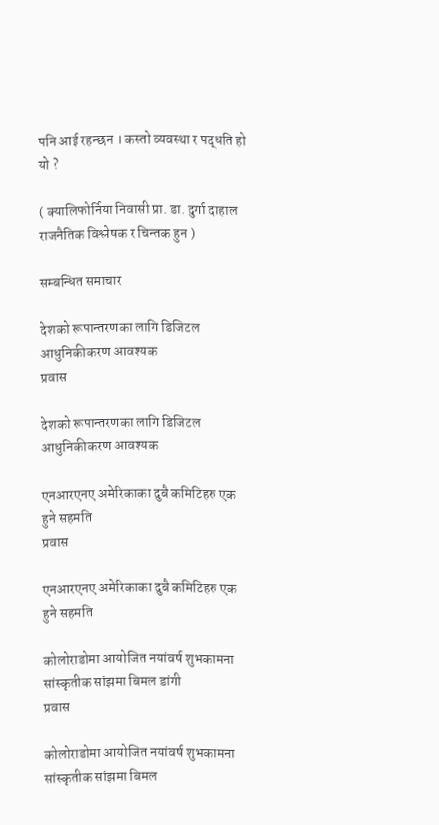पनि आई रहन्छन । कस्तो व्यवस्था र पद्धति हो यो ?

( क्यालिफोर्निया निवासी प्रा. डा. दुर्गा दाहाल राजनैतिक विश्लेषक र चिन्तक हुन )

सम्बन्धित समाचार

देशको रूपान्तरणका लागि डिजिटल आधुनिकीकरण आवश्यक
प्रवास

देशको रूपान्तरणका लागि डिजिटल आधुनिकीकरण आवश्यक

एनआरएनए अमेरिकाका दुबै कमिटिहरु एक हुने सहमति
प्रवास

एनआरएनए अमेरिकाका दुबै कमिटिहरु एक हुने सहमति

कोलोराडोमा आयोजित नयांवर्ष शुभकामना सांस्कृतीक सांझमा बिमल डांगी
प्रवास

कोलोराडोमा आयोजित नयांवर्ष शुभकामना सांस्कृतीक सांझमा बिमल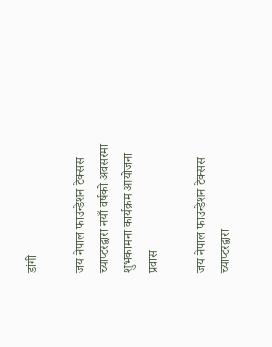डांगी

जय नेपाल फाउन्डेशन टेक्सस च्याप्टरद्वारा नयाँ वर्षको अवसरमा शुभकामना कार्यक्रम आयोजना
प्रवास

जय नेपाल फाउन्डेशन टेक्सस च्याप्टरद्वारा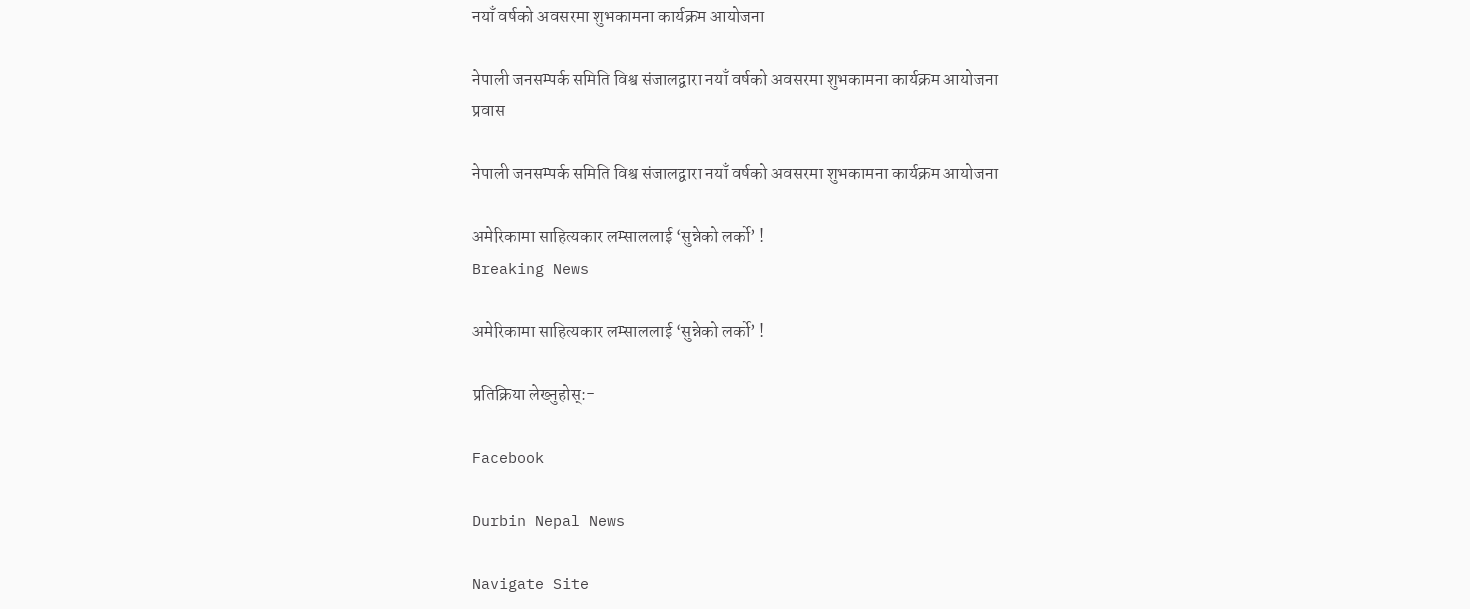नयाँ वर्षको अवसरमा शुभकामना कार्यक्रम आयोजना

नेपाली जनसम्पर्क समिति विश्व संजालद्वारा नयाँ वर्षको अवसरमा शुभकामना कार्यक्रम आयोजना
प्रवास

नेपाली जनसम्पर्क समिति विश्व संजालद्वारा नयाँ वर्षको अवसरमा शुभकामना कार्यक्रम आयोजना

अमेरिकामा साहित्यकार लम्साललाई ‘सुन्नेको लर्को’ !
Breaking News

अमेरिकामा साहित्यकार लम्साललाई ‘सुन्नेको लर्को’ !

प्रतिक्रिया लेख्नुहोस्:-

Facebook

Durbin Nepal News

Navigate Site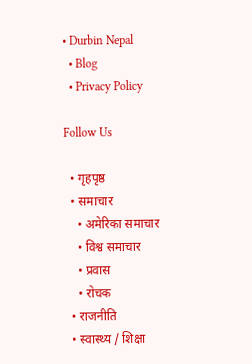• Durbin Nepal
  • Blog
  • Privacy Policy

Follow Us

  • गृहपृष्ठ
  • समाचार
    • अमेरिका समाचार
    • विश्व समाचार
    • प्रवास
    • रोचक
  • राजनीति
  • स्वास्थ्य / शिक्षा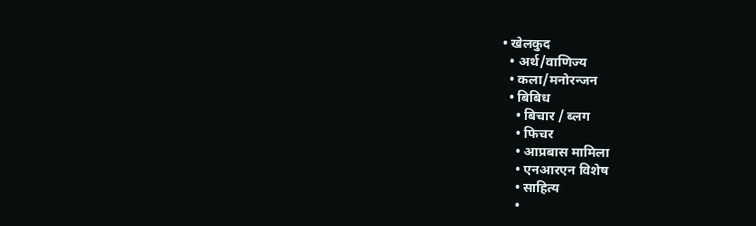• खेलकुद
  • अर्थ/वाणिज्य
  • कला/मनोरन्जन
  • बिबिध
    • बिचार / ब्लग
    • फिचर
    • आप्रबास मामिला
    • एनआरएन विशेष
    • साहित्य
    •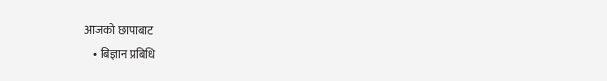आजको छापाबाट
    • बिज्ञान प्रबिधि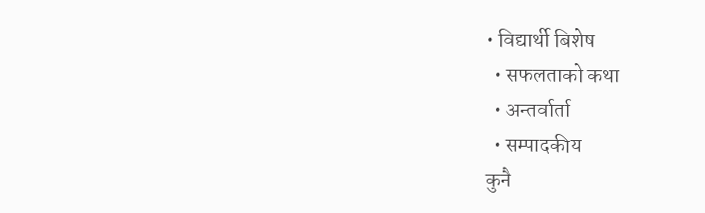• विद्यार्थी बिशेष
  • सफलताको कथा
  • अन्तर्वार्ता
  • सम्पादकीय
कुनै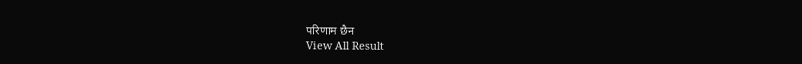परिणाम छैन
View All Result